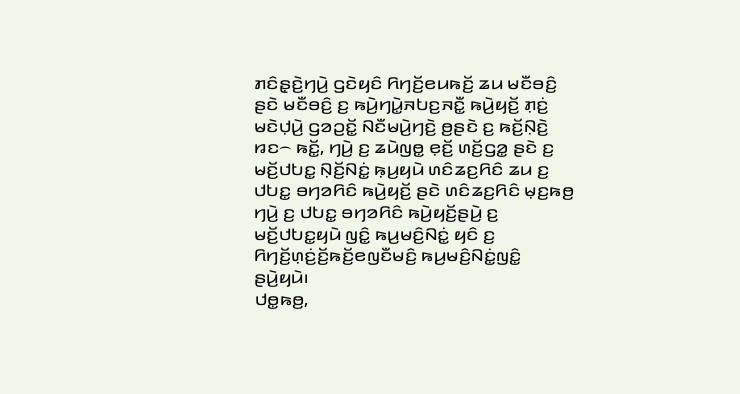ꤊꤢꤨꤔ꤫ꤢꤧ꤬ꤚꤣꤧ꤬ ꤞꤢꤧꤟꤢꤨ ꤖꤚꤢꤩ꤬ꤕꤣꤒꤢꤩ꤬ ꤘꤣ ꤗꤢꤪꤋꤢꤨ꤬ ꤔꤢꤧ ꤗꤢꤪꤋꤢꤨ꤬ ꤢ꤬ ꤒꤣꤧ꤬ꤚꤣꤧ꤭ꤏꤝꤢ꤬ꤏꤢꤪ꤭ ꤒꤣꤧ꤬ꤟꤢꤩ꤬ ꤊ꤫ꤢꤦ꤬ ꤗꤢꤧꤓ꤫ꤣꤧ꤬ ꤞꤤꤑꤢꤩ꤭ ꤡꤢꤪꤗꤣꤧ꤬ꤚꤢꤧ꤬ ꤥ꤬ꤔꤢꤧ ꤢ꤬ ꤒꤢꤩ꤬ꤡ꤫ꤢꤧ꤬ ꤙꤢ꤮ ꤒꤢꤩ꤭, ꤚꤣꤧ꤬ ꤢ꤬ ꤘꤣꤧꤜꤥ꤭ ꤕ꤫ꤢꤩ꤬ ꤛꤢꤩ꤬ꤞꤤ꤭ ꤔꤢꤧ ꤢ꤬ ꤗꤢꤩ꤬ꤓꤝꤢ꤭ ꤡ꤫ꤢꤩ꤬ꤡꤢꤦ꤭ ꤒ꤫ꤣ꤬ꤟꤣꤧ ꤛꤢꤨꤘꤢ꤬ꤖꤢꤨ ꤘꤣ ꤢ꤬ ꤓꤝꤢ꤭ ꤋꤚꤤꤖꤢꤨ ꤒꤣꤧ꤬ꤟꤢꤩ꤬ ꤔꤢꤧ ꤛꤢꤨꤘꤢ꤬ꤖꤢꤨ ꤗ꤫ꤢ꤬ꤒꤥ꤬ ꤚꤣꤧ꤬ ꤢ꤬ ꤓꤝꤢ꤭ ꤋꤚꤤꤖꤢꤨ ꤒꤣꤧ꤬ꤟꤢꤩ꤬ꤔꤣꤧ꤬ ꤢ꤬ ꤗꤢꤩ꤬ꤓꤝꤢ꤭ꤟꤣꤧ ꤜꤢꤨ꤭ ꤒꤣ꤬ꤗꤢꤨ꤬ꤡꤢꤦ꤭ ꤟꤢꤨ ꤢ꤬ ꤖꤚꤢꤩ꤬ꤛ꤫ꤢꤦ꤬ꤢꤩ꤬ꤒꤢꤩ꤬ꤕꤜꤢꤪꤗꤢꤨ꤬ ꤒꤣ꤬ꤗꤢꤨ꤬ꤡꤢꤦ꤭ꤜꤢꤨ꤭ ꤔꤣꤧ꤬ꤟꤣꤧ꤯
ꤓꤥ꤭ꤒꤥ꤬,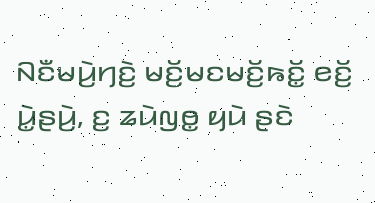ꤡꤢꤪꤗꤣꤧ꤬ꤚꤢꤧ꤬ ꤗꤢꤩ꤬ꤗꤢꤗꤢꤩ꤬ꤒꤢꤩ꤭ ꤕꤢꤩ꤬ ꤣꤧ꤭ꤔꤣꤧ꤬, ꤢ꤬ ꤘꤣꤧꤜꤥ꤭ ꤟꤣꤧ ꤔꤢꤧ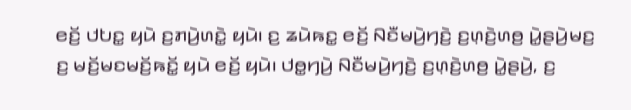ꤕꤢꤩ꤬ ꤓꤝꤢ꤭ ꤟꤣꤧ ꤢ꤬ꤊꤣꤧ꤬ꤛꤢꤧ꤭ ꤟꤣꤧ꤯ ꤢ꤬ ꤘꤣꤧꤒꤢ꤭ ꤕꤢꤩ꤬ ꤡꤢꤪꤗꤣꤧ꤬ꤚꤢꤧ꤬ ꤢ꤬ꤛ꤫ꤢꤧ꤬ꤛꤥ꤬ ꤣꤧ꤭ꤔꤣꤧ꤬ꤗꤢ꤬ ꤢ꤬ ꤗꤢꤩ꤬ꤗꤢꤗꤢꤩ꤬ꤒꤢꤩ꤭ ꤟꤣꤧ ꤕꤢꤩ꤬ ꤟꤣꤧ꤯ ꤓꤥ꤭ꤚꤣꤧ꤬ ꤡꤢꤪꤗꤣꤧ꤬ꤚꤢꤧ꤬ ꤢ꤬ꤛ꤫ꤢꤧ꤬ꤛꤥ꤬ ꤣꤧ꤭ꤔꤣꤧ꤬, ꤢ꤬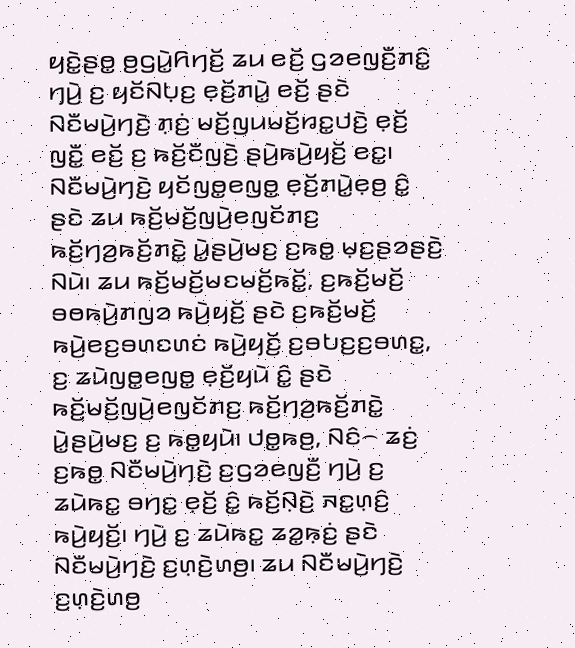ꤟꤢꤧ꤭ꤔꤥ꤭ ꤥ꤬ꤞꤣꤧ꤭ꤖꤚꤢꤩ꤬ ꤘꤣ ꤕꤢꤩ꤬ ꤞꤤꤕꤜꤢꤪ꤬ꤊꤢꤨ꤭ ꤚꤣꤧ꤬ ꤢ꤬ ꤟꤢꤩꤡꤝ꤫ꤢ꤬ ꤕ꤫ꤢꤩ꤬ꤊꤣꤧ꤭ ꤕꤢꤩ꤬ ꤔꤢꤧ ꤡꤢꤪꤗꤣꤧ꤬ꤚꤢꤧ꤬ ꤊ꤫ꤢꤦ꤬ ꤗꤢꤩ꤬ꤜꤣꤗꤢꤩ꤬ꤙꤢ꤭ꤓꤢꤧ꤬ ꤕ꤫ꤢꤩ꤬ ꤜꤢꤪ꤭ ꤕꤢꤩ꤬ ꤢ꤬ ꤒꤢꤩ꤬ꤢꤪꤜꤢꤧ꤬ ꤔꤣꤧ꤬ꤒꤣꤧ꤬ꤟꤢꤩ꤬ ꤕꤢ꤭꤯
ꤡꤢꤪꤗꤣꤧ꤬ꤚꤢꤧ꤬ ꤟꤢꤩꤜꤥ꤭ꤕꤜꤥ꤭ ꤕ꤫ꤢꤩ꤬ꤊꤣꤧ꤭ꤕ꤫ꤥ꤬ ꤢꤨ꤭ ꤔꤢꤧ ꤘꤣ ꤒꤢꤩ꤬ꤗꤢꤩ꤬ꤜꤣꤧ꤬ꤕꤜꤢꤩꤊꤢ꤬ ꤒꤢꤩ꤬ꤚꤤ꤬ꤒꤢꤩ꤬ꤊꤢꤧ꤭ ꤣꤧ꤭ꤔꤣꤧ꤬ꤗꤢ꤬ ꤢ꤬ꤒꤥ꤭ ꤗ꤫ꤢ꤬ꤔꤤꤔꤢꤧ꤬ ꤡꤣꤧ꤯ ꤘꤣ ꤒꤢꤩ꤬ꤗꤢꤩ꤬ꤗꤢꤗꤢꤩ꤬ꤒꤢꤩ꤭, ꤢ꤬ꤒꤢꤩ꤬ꤗꤢꤩ꤬ ꤋꤥꤒꤣꤧ꤬ꤊꤜꤤ ꤒꤣꤧ꤬ꤟꤢꤩ꤬ ꤔꤢꤧ ꤢ꤬ꤒꤢꤩ꤬ꤗꤢꤩ꤬ ꤒꤣꤧ꤬ꤕꤢ꤬ꤋꤛꤢꤛꤢꤦ ꤒꤣꤧ꤬ꤟꤢꤩ꤬ ꤢ꤬ꤋꤝꤢ꤬ꤢ꤬ꤋꤛꤢ꤭, ꤢ꤬ ꤘꤣꤧꤜꤥ꤭ꤕꤜꤥ꤭ ꤕ꤫ꤢꤩ꤬ꤟꤣꤧ ꤢꤨ꤭ ꤔꤢꤧ ꤒꤢꤩ꤬ꤗꤢꤩ꤬ꤜꤣꤧ꤬ꤕꤜꤢꤩꤊꤢ꤬ ꤒꤢꤩ꤬ꤚꤤ꤬ꤒꤢꤩ꤬ꤊꤢꤧ꤭ ꤣꤧ꤭ꤔꤣꤧ꤬ꤗꤢ꤬ ꤢ꤬ ꤒꤥ꤭ꤟꤣꤧ꤯ ꤓꤥ꤭ꤒꤥ꤬, ꤡꤢꤨ꤮ ꤘꤢꤦ꤬ ꤢ꤬ꤒꤥ꤭ ꤡꤢꤪꤗꤣꤧ꤬ꤚꤢꤧ꤬ ꤢ꤬ꤞꤤꤕꤜꤢꤪ꤬ ꤚꤣꤧ꤬ ꤢ꤬ ꤘꤣꤧꤒꤢ꤭ ꤋꤚꤢ꤭ ꤕ꤫ꤢꤩ꤬ ꤢꤨ꤭ ꤒꤢꤩ꤬ꤡ꤫ꤢꤧ꤬ ꤏꤢ꤭ꤛ꤫ꤢꤨ꤬ ꤒꤣꤧ꤬ꤟꤢꤩ꤬꤯ ꤚꤣꤧ꤬ ꤢ꤬ ꤘꤣꤧꤒꤢ꤭ ꤘꤤ꤭ꤒ꤫ꤢꤦ꤬ ꤔꤢꤧ ꤡꤢꤪꤗꤣꤧ꤬ꤚꤢꤧ꤬ ꤢ꤬ꤛ꤫ꤢꤧ꤬ꤛꤥ꤬꤯ ꤘꤣ ꤡꤢꤪꤗꤣꤧ꤬ꤚꤢꤧ꤬ ꤢ꤬ꤛ꤫ꤢꤧ꤬ꤛꤥ꤬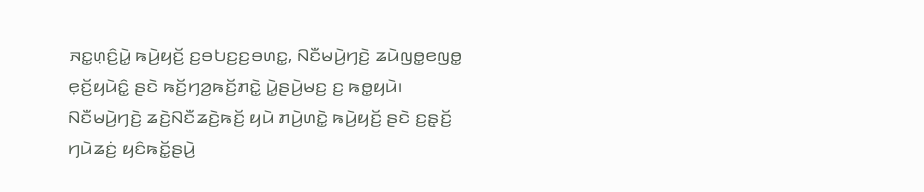ꤏꤢ꤭ꤛ꤫ꤢꤨ꤬ꤣꤧ꤭ ꤒꤣꤧ꤬ꤟꤢꤩ꤬ ꤢ꤬ꤋꤝꤢ꤬ꤢ꤬ꤋꤛꤢ꤭, ꤡꤢꤪꤗꤣꤧ꤬ꤚꤢꤧ꤬ ꤘꤣꤧꤜꤥ꤭ꤕꤜꤥ꤭ ꤕ꤫ꤢꤩ꤬ꤟꤣꤧꤢꤨ꤭ ꤔꤢꤧ ꤒꤢꤩ꤬ꤚꤤ꤬ꤒꤢꤩ꤬ꤊꤢꤧ꤭ ꤣꤧ꤭ꤔꤣꤧ꤬ꤗꤢ꤬ ꤢ꤬ ꤒꤥ꤭ꤟꤣꤧ꤯
ꤡꤢꤪꤗꤣꤧ꤬ꤚꤢꤧ꤬ ꤘꤢꤧ꤬ꤡꤢꤪꤘꤢꤧ꤬ꤒꤢꤩ꤬ ꤟꤣꤧ ꤊꤣꤧ꤬ꤛꤢꤧ꤭ ꤒꤣꤧ꤬ꤟꤢꤩ꤬ ꤔꤢꤧ ꤢ꤬ꤔ꤫ꤢꤩ꤬ ꤚꤣꤧꤘꤢꤦ꤬ ꤟꤢꤨꤒꤢꤩ꤭ꤔꤣꤧ꤬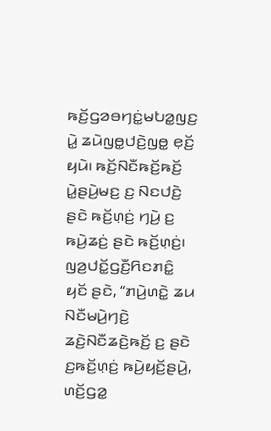ꤒꤢꤩ꤬ꤞꤤꤋꤚꤢꤦ꤭ꤗꤝꤤ꤭ꤜꤢ꤬ ꤣꤧ꤭ ꤘꤣꤧꤜꤥ꤭ꤓꤢꤧ꤬ꤜꤥ꤭ ꤕ꤫ꤢꤩ꤬ ꤟꤣꤧ꤯ ꤒꤢꤩ꤬ꤡꤢꤪꤒꤢꤩ꤬ꤒꤢꤩ꤬ ꤣꤧ꤭ꤔꤣꤧ꤬ꤗꤢ꤬ ꤢ꤬ ꤡꤢꤓꤢꤧ꤬ ꤔꤢꤧ ꤒꤢꤩ꤬ꤛ꤫ꤢꤦ꤬ ꤚꤣꤧ꤬ ꤢ꤬ ꤒꤣꤧ꤬ꤘꤢꤦ꤬ ꤔꤢꤧ ꤒꤢꤩ꤬ꤛ꤫ꤢꤦ꤬꤯ ꤜꤤ꤬ꤓꤢꤩ꤭ꤞꤢꤪ꤬ꤖꤢꤊꤢꤨ꤭ ꤟꤢꤩ ꤔꤢꤧ, “ꤊꤣꤧ꤬ꤛꤢꤧ꤭ ꤘꤣ ꤡꤢꤪꤗꤣꤧ꤬ꤚꤢꤧ꤬ ꤘꤢꤧ꤬ꤡꤢꤪꤘꤢꤧ꤬ꤒꤢꤩ꤬ ꤢ꤬ ꤔꤢꤧ ꤢ꤬ꤒꤢꤩ꤬ꤛ꤫ꤢꤦ꤬ ꤒꤣꤧ꤬ꤟꤢꤩ꤬ꤔꤣꤧ꤬, ꤛꤢꤩ꤬ꤞꤤ꤭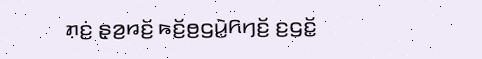ꤊ꤫ꤢꤦ꤬ ꤔ꤫ꤤ꤬ꤙꤢꤩ꤬ ꤒꤢꤩ꤬ꤥ꤬ꤞꤣꤧ꤭ꤖꤚꤢꤩ꤬ ꤢ꤬ꤞꤢꤩ꤭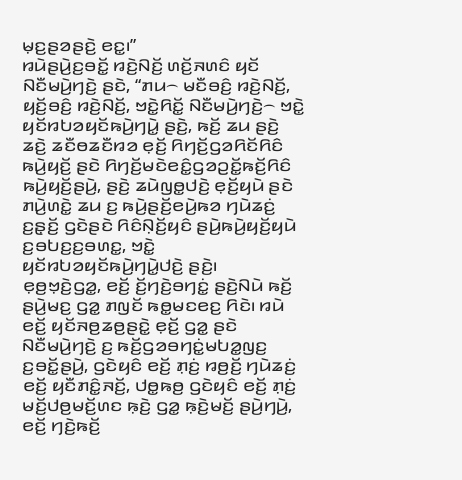ꤗ꤫ꤢ꤬ꤔꤤꤔꤢꤧ꤬ ꤕꤢ꤭꤯”
ꤙꤣꤧꤔꤣꤧ꤬ꤢ꤬ꤋꤢꤩ꤭ ꤙꤢꤧ꤬ꤡꤢꤩ꤬ ꤛꤢꤩ꤬ꤏꤛꤢꤨ ꤟꤢꤩ ꤡꤢꤪꤗꤣꤧ꤬ꤚꤢꤧ꤬ ꤔꤢꤧ, “ꤊꤣ꤮ ꤗꤢꤪꤋꤢꤨ꤬ ꤙꤢꤧ꤬ꤡꤢꤩ꤬, ꤟꤢꤩ꤬ꤋꤢꤨ꤬ ꤙꤢꤧ꤬ꤡꤢꤩ꤬, ꤠꤢꤧ꤭ꤖꤢꤩ꤭ ꤡꤢꤪꤗꤣꤧ꤬ꤚꤢꤧ꤬꤮ ꤠꤢꤧ꤭ ꤟꤢꤩꤙꤝꤤꤟꤢꤩꤒꤣꤧ꤬ꤚꤣꤧ꤭ ꤔꤢꤧ꤬, ꤒꤢꤩ꤬ ꤘꤣ ꤔꤢꤧ꤬ ꤘꤢꤧ꤬ ꤘꤢꤪꤥꤘꤢꤪꤙꤤ ꤕ꤫ꤢꤩ꤬ ꤖꤚꤢꤩ꤬ꤞꤤꤖꤢꤩꤖꤢꤨ ꤒꤣꤧ꤬ꤟꤢꤩ꤬ ꤔꤢꤧ ꤖꤚꤢꤩ꤬ꤗꤢꤧꤕꤢꤨ꤭ꤞꤤꤑꤢꤩ꤭ꤒꤢꤩ꤬ꤖꤢꤨ ꤒꤣꤧ꤬ꤟꤢꤩ꤬ꤔꤣꤧ꤬, ꤔꤢꤧ꤬ ꤘꤣꤧꤜꤥ꤭ꤓꤢꤧ꤬ ꤕ꤫ꤢꤩ꤬ꤟꤣꤧ ꤔꤢꤧ ꤊꤣꤧ꤬ꤛꤢꤧ꤭ ꤘꤣ ꤢ꤬ ꤒꤣꤧ꤬ꤔꤢꤩ꤬ꤕꤣꤧ꤬ꤒꤤ ꤚꤣꤧꤘꤢꤦ꤬ ꤢ꤬ꤔ꤫ꤢꤩ꤬ ꤞꤢꤧꤔꤢꤧ ꤖꤢꤨꤡ꤫ꤢꤩ꤬ꤟꤢꤨ ꤔꤣꤧ꤬ꤒꤣꤧ꤬ꤟꤢꤩ꤬ꤟꤣꤧ ꤢ꤬ꤋꤝꤢ꤬ꤢ꤬ꤋꤛꤢ꤭, ꤠꤢꤧ꤭ ꤟꤢꤩꤙꤝꤤꤟꤢꤩꤒꤣꤧ꤬ꤚꤣꤧ꤭ꤓꤢꤧ꤬ ꤔꤢꤧ꤬꤯
ꤕ꤫ꤥ꤬ꤠ꤫ꤢꤧ꤬ꤞꤤ꤭, ꤕꤢꤩ꤬ ꤢꤩ꤬ꤚꤢꤧ꤬ꤋꤚꤢꤦ꤭ ꤔꤢꤧ꤬ꤡꤣꤧ ꤒꤢꤩ꤬ ꤔꤣꤧ꤬ꤗꤢ꤬ ꤞꤤ꤭ ꤊꤜꤢꤩ ꤒꤥ꤭ꤗꤢꤕꤢ꤬ ꤖꤢꤧ꤯ ꤙꤣꤧ ꤕꤢꤩ꤬ ꤟꤢꤩꤏꤥ꤬ꤘꤥ꤬ꤔꤢꤧ꤭ ꤕ꤫ꤢꤩ꤬ ꤞꤤ꤭ ꤔꤢꤧ ꤡꤢꤪꤗꤣꤧ꤬ꤚꤢꤧ꤬ ꤢ꤬ ꤒꤢꤩ꤬ꤞꤤꤋꤚꤢꤦ꤭ꤗꤝꤤ꤭ꤜꤢ꤬ ꤢ꤬ꤋꤢꤩ꤭ꤔꤣꤧ꤬, ꤞꤢꤧꤟꤢꤨ ꤕꤢꤩ꤬ ꤊ꤫ꤢꤦ꤬ ꤙꤥ꤬ꤢꤩ꤬ ꤚꤣꤧꤘꤢꤦ꤬ ꤕꤢꤩ꤬ ꤟꤢꤪꤊꤢꤨ꤭ꤏꤢꤩ꤬, ꤓꤥ꤭ꤒꤥ꤬ ꤞꤢꤧꤟꤢꤨ ꤕꤢꤩ꤬ ꤊ꤫ꤢꤦ꤬ ꤗꤢꤩ꤬ꤓꤥ꤬ꤗꤢꤩ꤬ꤛꤢ ꤒ꤫ꤢꤧ꤬ ꤞꤤ꤭ ꤒ꤫ꤢꤧ꤬ꤗꤢꤩ꤬ ꤔꤣꤧ꤬ꤚꤣꤧ꤬, ꤕꤢꤩ꤬ ꤚꤢꤧ꤬ꤒꤢꤩ꤬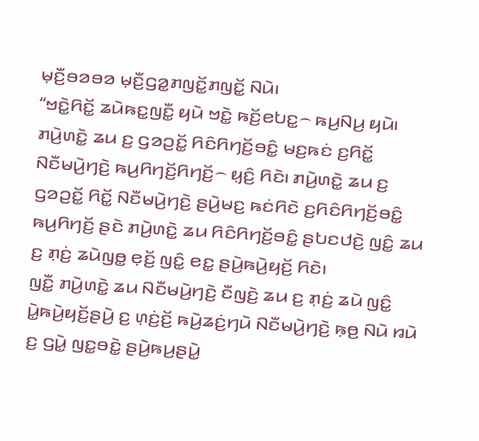ꤗ꤫ꤢꤪ꤬ꤋꤤꤋꤤ ꤗ꤫ꤢꤪ꤬ꤞꤤ꤭ꤊꤜꤢꤩ꤭ꤊꤜꤢꤩ꤭ ꤡꤣꤧ꤯
“ꤠꤢꤧ꤭ꤖꤢꤩ꤭ ꤘꤣꤧꤒꤢ꤭ꤜꤢꤪ꤭ ꤟꤣꤧ ꤠꤢꤧ꤭ ꤒꤢꤩ꤬ꤕꤝꤢ꤭꤮ ꤒꤣ꤬ꤡꤣ꤬ ꤟꤣꤧ꤯ ꤊꤣꤧ꤬ꤛꤢꤧ꤭ ꤘꤣ ꤢ꤬ ꤞꤤꤑꤢꤩ꤭ ꤖꤢꤨꤖꤚꤢꤩ꤬ꤋꤢꤨ꤭ ꤗꤢ꤬ꤒꤢꤦ ꤢ꤬ꤖꤢꤩ꤭ ꤡꤢꤪꤗꤣꤧ꤬ꤚꤢꤧ꤬ ꤒꤣ꤬ꤖꤚꤢꤩ꤬ꤖꤚꤢꤩ꤬꤮ ꤟ꤫ꤢꤨ꤬ ꤖꤢꤧ꤯ ꤊꤣꤧ꤬ꤛꤢꤧ꤭ ꤘꤣ ꤢ꤬ ꤞꤤꤑꤢꤩ꤭ ꤖꤢꤩ꤭ ꤡꤢꤪꤗꤣꤧ꤬ꤚꤢꤧ꤬ ꤔꤣꤧ꤬ꤗꤢ꤬ ꤒꤢꤦꤖꤢꤧ ꤢ꤬ꤖꤢꤨꤖꤚꤢꤩ꤬ꤋꤢꤨ꤭ ꤒꤣ꤬ꤖꤚꤢꤩ꤬ ꤔꤢꤧ ꤊꤣꤧ꤬ꤛꤢꤧ꤭ ꤘꤣ ꤖꤢꤨꤖꤚꤢꤩ꤬ꤋꤢꤨ꤭ ꤔꤝꤢꤓꤢꤧ꤬ ꤜꤢꤨ꤭ ꤘꤣ ꤢ꤬ ꤊ꤫ꤢꤦ꤬ ꤘꤣꤧꤜꤥ꤭ ꤕ꤫ꤢꤩ꤬ ꤜꤢꤨ꤭ ꤕꤢ꤭ ꤔꤣꤧ꤬ꤒꤣꤧ꤬ꤟꤢꤩ꤬ ꤖꤢꤧ꤯
ꤜꤢꤪ꤭ ꤊꤣꤧ꤬ꤛꤢꤧ꤭ ꤘꤣ ꤡꤢꤪꤗꤣꤧ꤬ꤚꤢꤧ꤬ ꤢꤪꤜꤢꤧ꤬ ꤘꤣ ꤢ꤬ ꤊ꤫ꤢꤦ꤬ ꤘꤣꤧ ꤜꤢꤨ꤭ ꤣꤧ꤭ꤒꤣꤧ꤬ꤟꤢꤩ꤬ꤔꤣꤧ꤬ ꤢ꤬ ꤛ꤫ꤢꤦ꤬ꤢꤩ꤬ ꤒꤣꤧ꤬ꤘꤢꤦ꤬ꤚꤣꤧ ꤡꤢꤪꤗꤣꤧ꤬ꤚꤢꤧ꤬ ꤒ꤫ꤥ꤬ ꤡꤣꤧ ꤙꤣꤧ ꤢ꤬ ꤞꤣꤧ꤭ ꤜꤢ꤭ꤋꤢꤧ꤭ ꤔꤣꤧ꤬ꤒꤣ꤬ꤔꤣꤧ꤭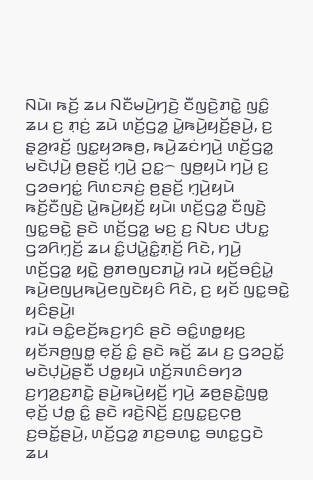ꤡꤣꤧ꤯ ꤒꤢꤩ꤬ ꤘꤣ ꤡꤢꤪꤗꤣꤧ꤬ꤚꤢꤧ꤬ ꤢꤪꤜꤢꤧ꤬ꤊꤢꤧ꤭ ꤜꤢꤨ꤭ ꤘꤣ ꤢ꤬ ꤊ꤫ꤢꤦ꤬ ꤘꤣꤧ ꤛꤢꤩ꤬ꤞꤤ꤭ ꤣꤧ꤭ꤒꤣꤧ꤬ꤟꤢꤩ꤬ꤔꤣꤧ꤬, ꤢ꤬ ꤔ꤫ꤤ꤬ꤙꤢꤩ꤬ ꤜꤢ꤭ꤟꤤꤒꤥ꤬, ꤒꤣꤧ꤬ꤘꤢꤦꤚꤣꤧ꤬ ꤛꤢꤩ꤬ꤞꤤ꤭ ꤗꤢꤧꤓ꤫ꤣꤧ꤬ ꤥ꤬ꤔꤢꤩ꤬ ꤚ꤫ꤣꤧ꤬ ꤑꤢ꤭꤮ ꤜꤥ꤬ꤟꤣꤧ ꤚꤣꤧ꤬ ꤢ꤬ ꤞꤤꤋꤚꤢꤦ꤭ ꤖꤛꤢꤏꤢꤦ꤬ ꤥ꤬ꤔꤢꤩ꤬ ꤚ꤫ꤣꤧ꤬ꤟꤣꤧ ꤒꤢꤩ꤬ꤢꤪꤜꤢꤧ꤬ ꤣꤧ꤭ꤒꤣꤧ꤬ꤟꤢꤩ꤬ ꤟꤣꤧ꤯ ꤛꤢꤩ꤬ꤞꤤ꤭ ꤢꤪꤜꤢꤧ꤬ ꤜꤢ꤭ꤋꤢꤧ꤭ ꤔꤢꤧ ꤛꤢꤩ꤬ꤞꤤ꤭ ꤗꤢ꤬ ꤢ꤬ ꤡꤝꤢ ꤓꤝꤢ꤭ ꤞꤤꤖꤚ꤫ꤢꤩ꤬ ꤘꤣ ꤢꤨ꤭ꤓꤣꤧ꤭ꤢꤨ꤭ꤊ꤫ꤢꤩ꤬ ꤖꤢꤧ, ꤚꤣꤧ꤬ ꤛꤢꤩ꤬ꤞꤤ꤭ ꤟꤢꤧ꤭ ꤥ꤬ꤊꤥꤜꤢꤊꤣꤧ꤭ ꤙꤣꤧ ꤟꤢꤩ꤬ꤋꤢꤨ꤬ꤣꤧ꤭ ꤒꤣꤧ꤬ꤕꤜꤣ꤬ꤒꤣꤧ꤬ꤕꤜꤢꤧꤟꤢꤨ ꤖꤢꤧ, ꤢ꤬ ꤟꤢꤩ ꤜꤢ꤭ꤋꤢꤧ꤭ ꤟꤢꤨꤔꤣꤧ꤬꤯
ꤙꤣꤧ ꤋꤢꤨ꤭ꤕꤢꤩ꤬ꤒꤢ꤬ꤚꤢꤨ ꤔꤢꤧ ꤋꤢꤨ꤭ꤛꤥ꤭ꤟꤢ꤬ ꤟꤢꤩꤏꤥ꤬ꤜꤥ꤭ ꤕ꤫ꤢꤩ꤬ ꤢꤨ꤭ ꤔꤢꤧ ꤒꤢꤩ꤬ ꤘꤣ ꤢ꤬ ꤞꤤꤑꤢꤩ꤭ ꤗꤢꤧꤓ꤫ꤣꤧ꤬ꤔꤢꤪ ꤓꤥ꤭ꤟꤣꤧ ꤛꤢꤩ꤬ꤏꤛꤢꤨꤋꤚꤤ ꤢ꤬ꤚꤤ꤬ꤢ꤬ꤊꤢꤧ꤭ ꤔꤣꤧ꤬ꤒꤣꤧ꤬ꤟꤢꤩ꤬ ꤚꤣꤧ꤬ ꤘꤥ꤬ꤔꤢꤧ꤭ꤜꤥ꤭ ꤕ꤫ꤢꤩ꤬ ꤓꤥ꤭ ꤢꤨ꤭ ꤔꤢꤧ ꤙꤢꤧ꤬ꤡꤢꤩ꤬ ꤢ꤬ꤜꤢ꤭ꤢ꤬ꤍ꤫ꤥ꤬ ꤢ꤬ꤋꤢꤩ꤭ꤔꤣꤧ꤬, ꤛꤢꤩ꤬ꤞꤤ꤭ ꤊꤢ꤬ꤋꤛꤢ꤭ ꤋꤛꤢ꤭ꤞꤢꤧ ꤘꤣ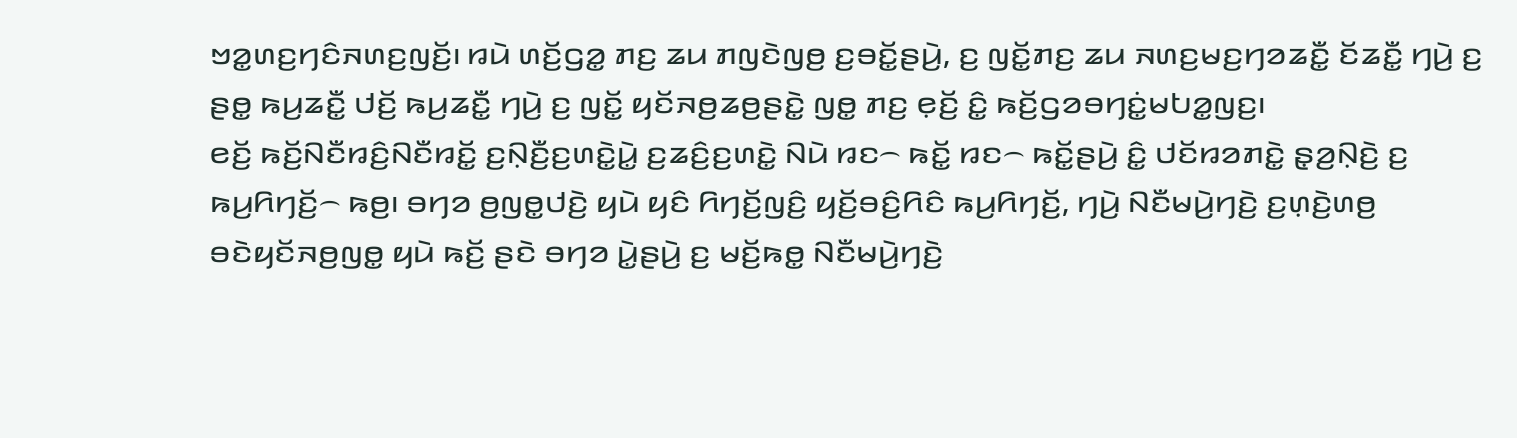ꤠꤤ꤭ꤛꤢ꤬ꤚꤢꤨꤏꤛꤢ꤬ꤜꤢꤩ꤬꤯ ꤙꤣꤧ ꤛꤢꤩ꤬ꤞꤤ꤭ ꤊꤢ꤬ ꤘꤣ ꤊꤜꤢꤧꤜꤥ꤬ ꤢ꤬ꤋꤢꤩ꤭ꤔꤣꤧ꤬, ꤢ꤬ ꤜꤢꤩ꤭ꤊꤢ꤬ ꤘꤣ ꤏꤛꤢ꤬ꤗꤢ꤬ꤚꤤꤘꤢꤪ꤭ ꤢꤩꤘꤢꤪ꤭ ꤚꤣꤧ꤬ ꤢ꤬ ꤔꤥ꤭ ꤒꤣ꤬ꤘꤢꤪ꤭ ꤓꤢꤩ꤬ ꤒꤣ꤬ꤘꤢꤪ꤭ ꤚꤣꤧ꤬ ꤢ꤬ ꤜꤢꤩ꤭ ꤟꤢꤩꤏꤥ꤬ꤘꤥ꤬ꤔꤢꤧ꤭ ꤜꤥ꤭ ꤊꤢ꤬ ꤕ꤫ꤢꤩ꤬ ꤢꤨ꤭ ꤒꤢꤩ꤬ꤞꤤꤋꤚꤢꤦ꤭ꤗꤝꤤ꤭ꤜꤢ꤬꤯
ꤕꤢꤩ꤬ ꤒꤢꤩ꤬ꤡꤢꤪꤙꤢꤨ꤬ꤡꤢꤪꤙꤢꤩ꤭ ꤢ꤬ꤡ꤫ꤢꤪ꤬ꤢ꤬ꤛꤢꤧ꤭ꤣꤧ꤭ ꤢ꤬ꤘꤢꤨ꤬ꤢ꤬ꤛꤢꤧ꤭ ꤡꤣꤧ ꤙꤢ꤮ ꤒꤢꤩ꤭ ꤙꤢ꤮ ꤒꤢꤩ꤭ꤔꤣꤧ꤬ ꤢꤨ꤭ ꤓꤢꤩꤙꤤꤊꤢꤧ꤭ ꤔ꤫ꤤ꤬ꤡ꤫ꤢꤧ꤬ ꤢ꤬ ꤒꤣ꤬ꤖꤚꤢꤩ꤬꤮ ꤒꤥ꤬꤯ ꤋꤚꤤ ꤥ꤬ꤜꤥ꤭ꤓꤢꤧ꤬ ꤟꤣꤧ ꤟꤢꤨ ꤖꤚꤢꤩ꤬ꤜꤢꤨ꤬ ꤟꤢꤩ꤬ꤋꤢꤨ꤬ꤖꤢꤨ ꤒꤣ꤬ꤖꤚꤢꤩ꤬, ꤚꤣꤧ꤬ ꤡꤢꤪꤗꤣꤧ꤬ꤚꤢꤧ꤬ ꤢ꤬ꤛ꤫ꤢꤧ꤬ꤛꤥ꤬ ꤋꤢꤧꤟꤢꤩꤏꤥ꤬ꤜꤥ꤭ ꤟꤣꤧ ꤒꤢꤩ꤬ ꤔꤢꤧ ꤋꤚꤤ ꤣꤧ꤭ꤔꤣꤧ꤬ ꤢ꤬ ꤗꤢꤩ꤬ꤒꤥ꤭ ꤡꤢꤪꤗꤣꤧ꤬ꤚꤢꤧ꤬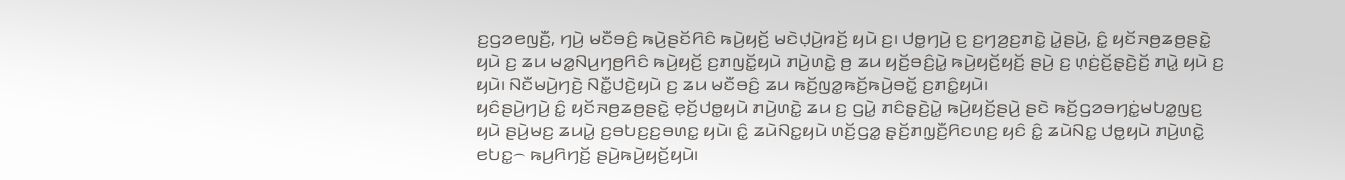ꤢ꤬ꤞꤤꤕꤜꤢꤪ꤬, ꤚꤣꤧ꤬ ꤗꤢꤪꤋꤢꤨ꤬ ꤒꤣꤧ꤬ꤔꤢꤩꤖꤢꤨ ꤒꤣꤧ꤬ꤟꤢꤩ꤬ ꤗꤢꤧꤓ꤫ꤣꤧ꤬ꤙꤢꤩ꤬ ꤟꤣꤧ ꤢ꤬꤯ ꤓꤥ꤭ꤚꤣꤧ꤬ ꤢ꤬ ꤢ꤬ꤚꤤ꤬ꤢ꤬ꤊꤢꤧ꤭ ꤣꤧ꤭ꤔꤣꤧ꤬, ꤢꤨ꤭ ꤟꤢꤩꤏꤥ꤬ꤘꤥ꤬ꤔꤢꤧ꤭ ꤟꤣꤧ ꤢ꤬ ꤘꤣ ꤗꤤ꤭ꤡꤣ꤬ꤚꤥ꤬ꤖꤢꤨ ꤒꤣꤧ꤬ꤟꤢꤩ꤬ ꤢ꤬ꤊꤜꤢꤩ꤭ꤟꤣꤧ ꤊꤣꤧ꤬ꤛꤢꤧ꤭ ꤥ꤬ ꤘꤣ ꤟꤢꤩ꤬ꤋꤢꤨ꤬ꤣꤧ꤭ ꤒꤣꤧ꤬ꤟꤢꤩ꤬ꤟꤢꤩ꤬ ꤔꤣꤧ꤬ ꤢ꤬ ꤛ꤫ꤢꤦ꤬ꤢꤩ꤬ꤔ꤫ꤢꤧ꤬ꤢꤩ꤬ ꤊꤣꤧ꤭ ꤟꤣꤧ ꤢ꤬ ꤟꤣꤧ꤯ ꤡꤢꤪꤗꤣꤧ꤬ꤚꤢꤧ꤬ ꤡꤢꤪ꤭ꤓꤢꤧ꤬ꤟꤣꤧ ꤢ꤬ ꤘꤣ ꤗꤢꤪꤋꤢꤨ꤬ ꤘꤣ ꤒꤢꤩ꤬ꤜꤤ꤭ꤒꤢꤩ꤬ꤒꤣꤧ꤬ꤋꤢꤩ꤭ ꤢ꤬ꤊꤢꤨ꤭ꤟꤣꤧ꤯
ꤟꤢꤨꤔꤣꤧ꤬ꤚꤣꤧ꤬ ꤢꤨ꤭ ꤟꤢꤩꤏꤥ꤬ꤘꤥ꤬ꤔꤢꤧ꤭ ꤕ꤫ꤢꤩ꤬ꤓꤥ꤭ꤟꤣꤧ ꤊꤣꤧ꤬ꤛꤢꤧ꤭ ꤘꤣ ꤢ꤬ ꤞꤣꤧ꤭ ꤊꤢꤨꤔ꤫ꤢꤧ꤬ꤣꤧ꤭ ꤒꤣꤧ꤬ꤟꤢꤩ꤬ꤔꤣꤧ꤬ ꤔꤢꤧ ꤒꤢꤩ꤬ꤞꤤꤋꤚꤢꤦ꤭ꤗꤝꤤ꤭ꤜꤢ꤬ ꤟꤣꤧ ꤔꤣꤧ꤬ꤗꤢ꤬ ꤘꤣꤣꤧ꤭ ꤢ꤬ꤋꤝꤢ꤬ꤢ꤬ꤋꤛꤢ꤭ ꤟꤣꤧ꤯ ꤢꤨ꤭ ꤘꤣꤧꤡꤢ꤭ꤟꤣꤧ ꤛꤢꤩ꤬ꤞꤤ꤭ ꤔ꤫ꤢꤩ꤬ꤊꤜ꤫ꤢꤪ꤬ꤖꤢꤛꤢ꤬ ꤟꤢꤨ ꤢꤨ꤭ ꤘꤣꤧꤡꤢ꤭ ꤓꤥ꤭ꤟꤣꤧ ꤊꤣꤧ꤬ꤛꤢꤧ꤭ ꤕꤝꤢ꤭꤮ ꤒꤣ꤬ꤖꤚꤢꤩ꤬ ꤔꤣꤧ꤬ꤒꤣꤧ꤬ꤟꤢꤩ꤬ꤟꤣꤧ꤯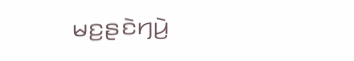ꤗꤢ꤬ꤔꤢꤧꤚꤣꤧ꤬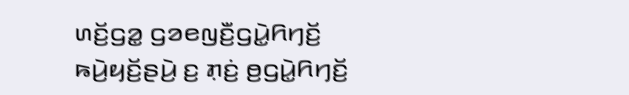ꤛꤢꤩ꤬ꤞꤤ꤭ ꤞꤤꤕꤜꤢꤪ꤬ꤞꤣꤧ꤭ꤖꤚꤢꤩ꤬ ꤒꤣꤧ꤬ꤟꤢꤩ꤬ꤔꤣꤧ꤬ ꤢ꤬ ꤊ꤫ꤢꤦ꤬ ꤥ꤬ꤞꤣꤧ꤭ꤖꤚꤢꤩ꤬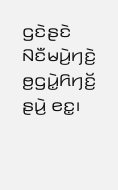ꤞꤢꤧꤔꤢꤧ ꤡꤢꤪꤗꤣꤧ꤬ꤚꤢꤧ꤬ ꤥ꤬ꤞꤣꤧ꤭ꤖꤚꤢꤩ꤬ ꤔꤣꤧ꤬ ꤕꤢ꤭꤯